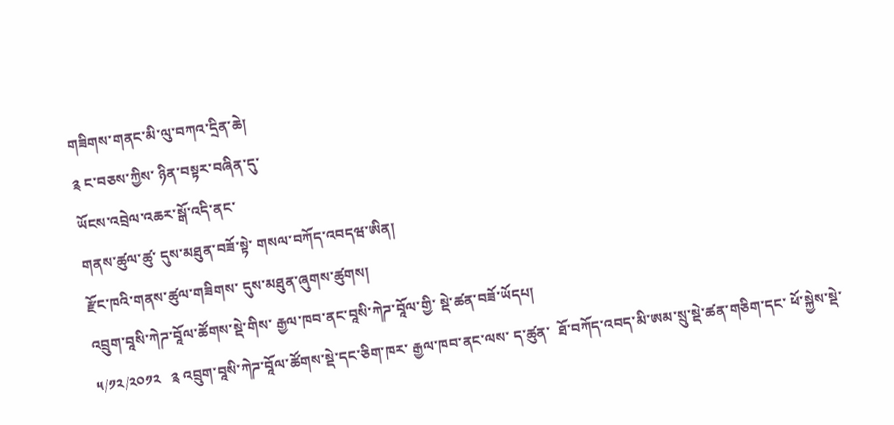གཟིགས་གནང་མི་ལུ་བཀའ་དྲིན་ཆེ།
༉ ང་བཅས་ཀྱིས་ ཉིན་བསྟར་བཞིན་དུ་
ཡོངས་འབྲེལ་འཆར་སྒོ་འདི་ནང་
གནས་ཚུལ་ཚུ་ དུས་མཐུན་བཟོ་སྟེ་ གསལ་བཀོད་འབདཝ་ཨིན།
རྫོང་ཁའི་གནས་ཚུལ་གཟིགས་ དུས་མཐུན་ཞུགས་ཚུགས།
འབྲུག་བཱསི་ཀེཌ་བཱོལ་ཚོགས་སྡེ་གིས་ རྒྱལ་ཁབ་ནང་བཱསི་ཀེཌ་བཱོལ་གྱི་ སྡེ་ཚན་བཟོ་ཡོདཔ།
༥/༡༢/༢༠༡༢   ༉ འབྲུག་བཱསི་ཀེཌ་བཱོལ་ཚོགས་སྡེ་དང་ཅིག་ཁར་ རྒྱལ་ཁབ་ནང་ལས་ ད་ཚུན་  ཐོ་བཀོད་འབད་མི་ཨམ་སྲུ་སྡེ་ཚན་གཅིག་དང་ ཕོ་སྐྱེས་སྡེ་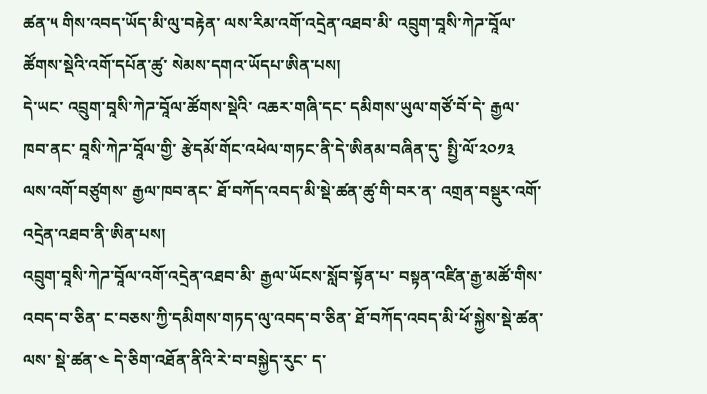ཚན་༥ གིས་འབད་ཡོད་མི་ལུ་བརྟེན་ ལས་རིམ་འགོ་འདྲེན་འཐབ་མི་ འབྲུག་བཱསི་ཀེཌ་བཱོལ་ཚོགས་སྡེའི་འགོ་དཔོན་ཚུ་ སེམས་དགའ་ཡོདཔ་ཨིན་པས།
དེ་ཡང་ འབྲུག་བཱསི་ཀེཌ་བཱོལ་ཚོགས་སྡེའི་ འཆར་གཞི་དང་ དམིགས་ཡུལ་གཙོ་བོ་དེ་ རྒྱལ་ཁབ་ནང་ བཱསི་ཀེཌ་བཱོལ་གྱི་ རྩེདམོ་གོང་འཕེལ་གཏང་ནི་དེ་ཨིནམ་བཞིན་དུ་ སྤྱི་ལོ་༢༠༡༣ ལས་འགོ་བཙུགས་ རྒྱལ་ཁབ་ནང་ ཐོ་བཀོད་འབད་མི་སྡེ་ཚན་ཚུ་གི་བར་ན་ འགྲན་བསྡུར་འགོ་འདྲེན་འཐབ་ནི་ཨིན་པས།
འབྲུག་བཱསི་ཀེཌ་བཱོལ་འགོ་འདྲེན་འཐབ་མི་ རྒྱལ་ཡོངས་སློབ་སྟོན་པ་ བསྟན་འཛིན་རྒྱ་མཚོ་གིས་ འབད་བ་ཅིན་ ང་བཅས་ཀྱི་དམིགས་གཏད་ལུ་འབད་བ་ཅིན་ ཐོ་བཀོད་འབད་མི་ཕོ་སྐྱེས་སྡེ་ཚན་ལས་ སྡེ་ཚན་༤ དེ་ཅིག་འཐོན་ནིའི་རེ་བ་བསྐྱེད་རུང་ ད་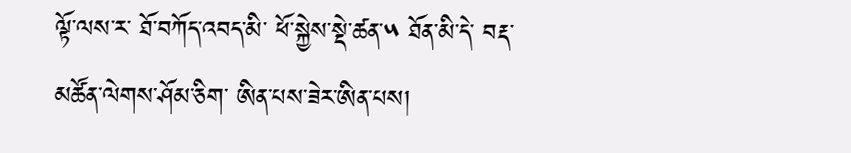ལྟོ་ལས་ར་ ཐོ་བཀོད་འབད་མི་ ཕོ་སྐྱེས་སྡེ་ཚན་༥ ཐོན་མི་དེ་ བརྡ་མཚོན་ལེགས་ཤོམ་ཅིག་ ཨིན་པས་ཟེར་ཨིན་པས།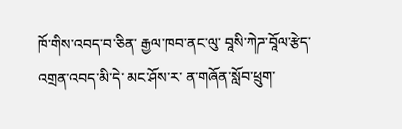ཁོ་གིས་འབད་བ་ཅིན་ རྒྱལ་ཁབ་ནང་ལུ་ བཱསི་ཀེཌ་བཱོལ་རྩེད་འགྲན་འབད་མི་དེ་ མང་ཤོས་ར་ ན་གཞོན་སློབ་ཕྲུག་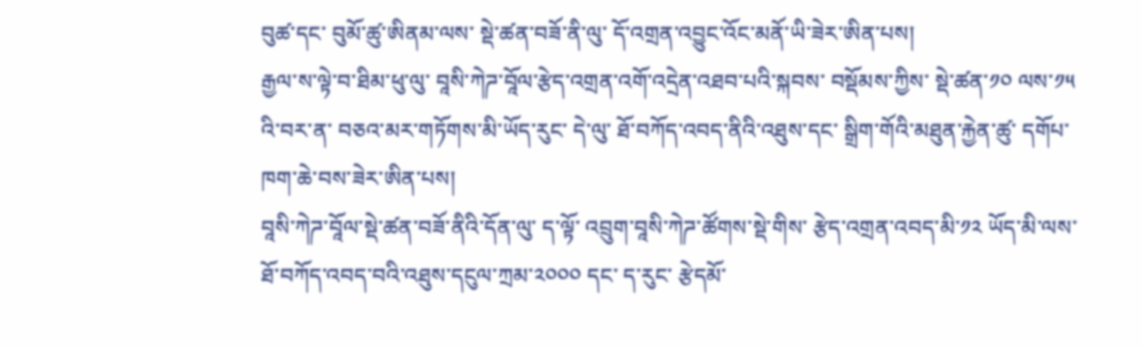བུཚ་དང་ བུམོ་ཚུ་ཨིནམ་ལས་ སྡེ་ཚན་བཟོ་ནི་ལུ་ དོ་འགྲན་འབྱུང་འོང་མནོ་ཡི་ཟེར་ཨིན་པས།
རྒྱལ་ས་ལྟེ་བ་ཐིམ་ཕུ་ལུ་ བཱསི་ཀེཌ་བཱོལ་རྩེད་འགྲན་འགོ་འདྲེན་འཐབ་པའི་སྐབས་ བསྡོམས་ཀྱིས་ སྡེ་ཚན་༡༠ ལས་༡༥ འི་བར་ན་ བཅའ་མར་གཏོགས་མི་ཡོད་རུང་ དེ་ལུ་ ཐོ་བཀོད་འབད་ནིའི་འཐུས་དང་ སྒྲིག་གོའི་མཐུན་རྐྱེན་ཚུ་ དགོཔ་ཁག་ཆེ་བས་ཟེར་ཨིན་པས།
བཱསི་ཀེཌ་བཱོལ་སྡེ་ཚན་བཟོ་ནིའི་དོན་ལུ་ ད་ལྟོ་ འབྲུག་བཱསི་ཀེཌ་ཚོགས་སྡེ་གིས་ རྩེད་འགྲན་འབད་མི་༡༢ ཡོད་མི་ལས་ ཐོ་བཀོད་འབད་བའི་འཐུས་དངུལ་ཀྲམ་༢༠༠༠ དང་ ད་རུང་ རྩེདམོ་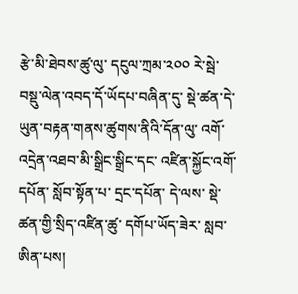རྩེ་མི་ཐེབས་ཚུ་ལུ་ དངུལ་ཀྲམ་༢༠༠ རེ་སྦེ་ བསྡུ་ལེན་འབད་དོ་ཡོདཔ་བཞིན་དུ་ སྡེ་ཚན་དེ་ ཡུན་བརྟན་གནས་ཚུགས་ནིའི་དོན་ལུ་ འགོ་འདྲེན་འཐབ་མི་སྒྲིང་སྒྲིང་དང་ འཛིན་སྐྱོང་འགོ་དཔོན་ སློབ་སྟོན་པ་ དྲང་དཔོན་ དེ་ལས་ སྡེ་ཚན་གྱི་སྲིད་འཛིན་ཚུ་ དགོཔ་ཡོད་ཟེར་ སླབ་ཨིན་པས།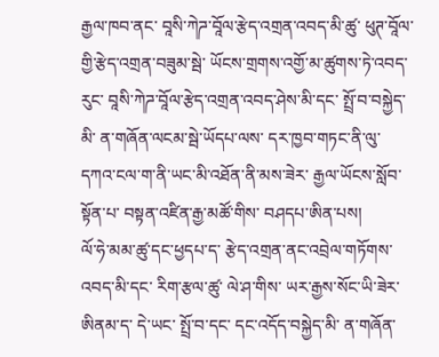རྒྱལ་ཁབ་ནང་ བཱསི་ཀེཌ་བཱོལ་རྩེད་འགྲན་འབད་མི་ཚུ་ ཕུཊ་བཱོལ་གྱི་རྩེད་འགྲན་བཟུམ་སྦེ་ ཡོངས་གྲགས་འགྱོ་མ་ཚུགས་ཏེ་འབད་རུང་ བཱསི་ཀེཌ་བཱོལ་རྩེད་འགྲན་འབད་ཤེས་མི་དང་ སྤྲོ་བ་བསྐྱེད་མི་ ན་གཞོན་ལངམ་སྦེ་ཡོདཔ་ལས་ དར་ཁྱབ་གཏང་ནི་ལུ་ དཀའ་ངལ་ག་ནི་ཡང་མི་འཐོན་ནི་མས་ཟེར་ རྒྱལ་ཡོངས་སློབ་སྟོན་པ་ བསྟན་འཛིན་རྒྱ་མཚོ་གིས་ བཤདཔ་ཨིན་པས།
ལོ་ཧེ་མམ་ཚུ་དང་ཕྱདཔ་ད་ རྩེད་འགྲན་ནང་འབྲེལ་གཏོགས་འབད་མི་དང་ རིག་རྩལ་ཚུ་ ལེ་ཤ་གིས་ ཡར་རྒྱས་སོང་ཡི་ཟེར་ཨིནམ་ད་ དེ་ཡང་ སྤྲོ་བ་དང་ དང་འདོད་བསྐྱེད་མི་ ན་གཞོན་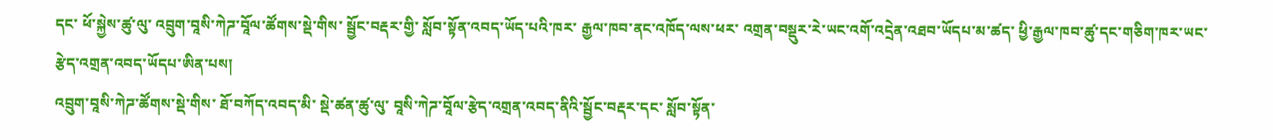དང་ ཕོ་སྐྱེས་ཚུ་ལུ་ འབྲུག་བཱསི་ཀེཌ་བཱོལ་ཚོགས་སྡེ་གིས་ སྦྱོང་བརྡར་གྱི་ སློབ་སྟོན་འབད་ཡོད་པའི་ཁར་ རྒྱལ་ཁབ་ནང་འཁོད་ལས་ཕར་ འགྲན་བསྡུར་རེ་ཡང་འགོ་འདྲེན་འཐབ་ཡོདཔ་མ་ཚད་ ཕྱི་རྒྱལ་ཁབ་ཚུ་དང་གཅིག་ཁར་ཡང་ རྩེད་འགྲན་འབད་ཡོདཔ་ཨིན་པས།
འབྲུག་བཱསི་ཀེཌ་ཚོགས་སྡེ་གིས་ ཐོ་བཀོད་འབད་མི་ སྡེ་ཚན་ཚུ་ལུ་ བཱསི་ཀེཌ་བཱོལ་རྩེད་འགྲན་འབད་ནིའི་སྦྱོང་བརྡར་དང་ སློབ་སྟོན་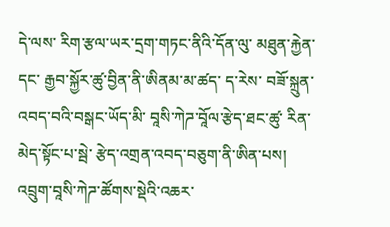དེ་ལས་ རིག་རྩལ་ཡར་དྲག་གཏང་ནིའི་དོན་ལུ་ མཐུན་རྐྱེན་དང་ རྒྱབ་སྐྱོར་ཚུ་བྱིན་ནི་ཨིནམ་མ་ཚད་ ད་རེས་ བཟོ་སྐྲུན་འབད་བའི་བསྒང་ཡོད་མི་ བཱསི་ཀེཌ་བཱོལ་རྩེད་ཐང་ཚུ་ རིན་མེད་སྟོང་པ་སྦེ་ རྩེད་འགྲན་འབད་བཅུག་ནི་ཨིན་པས།
འབྲུག་བཱསི་ཀེཌ་ཚོགས་སྡེའི་འཆར་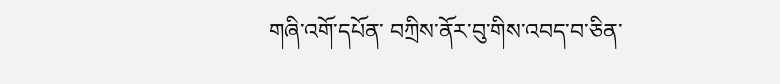གཞི་འགོ་དཔོན་ བཀྲིས་ནོར་བུ་གིས་འབད་བ་ཅིན་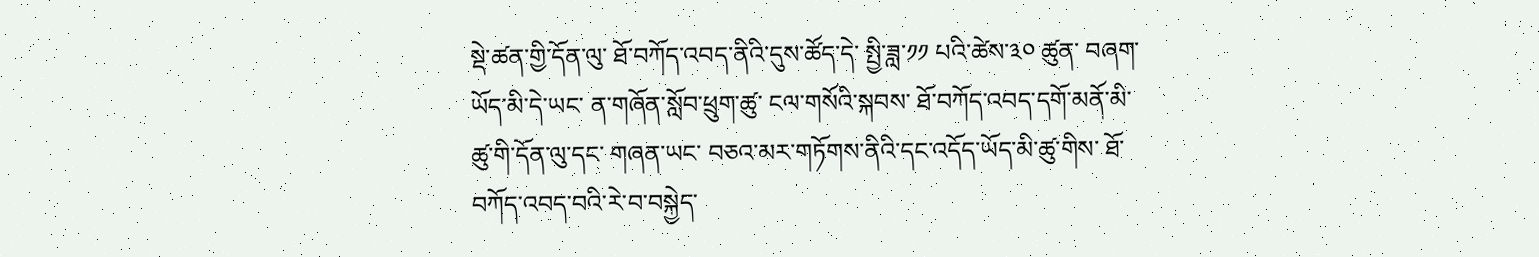སྡེ་ཚན་གྱི་དོན་ལུ་ ཐོ་བཀོད་འབད་ནིའི་དུས་ཚོད་དེ་ སྤྱི་ཟླ་༡༡ པའི་ཚེས་༣༠ ཚུན་ བཞག་ཡོད་མི་དེ་ཡང་ ན་གཞོན་སློབ་ཕྲུག་ཚུ་ ངལ་གསོའི་སྐབས་ ཐོ་བཀོད་འབད་དགོ་མནོ་མི་ཚུ་གི་དོན་ལུ་དང་ གཞན་ཡང་ བཅའ་མར་གཏོགས་ནིའི་དང་འདོད་ཡོད་མི་ཚུ་གིས་ ཐོ་བཀོད་འབད་བའི་རེ་བ་བསྐྱེད་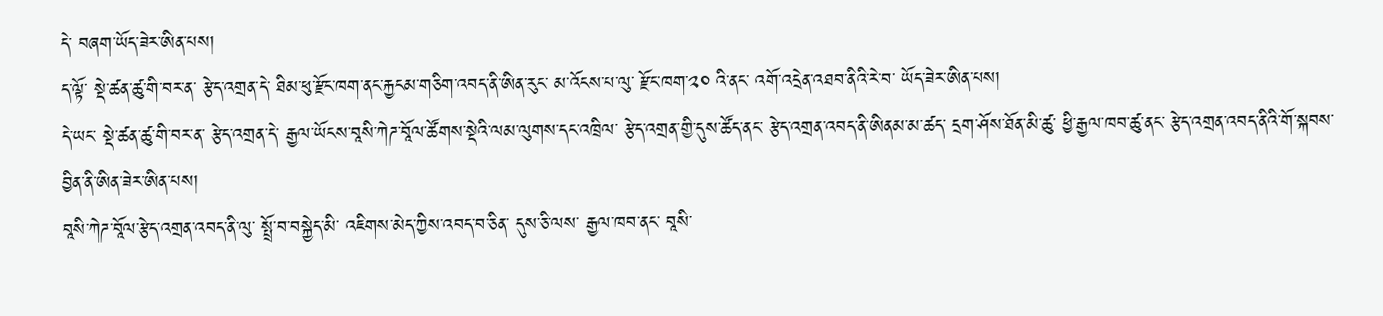དེ་ བཞག་ཡོད་ཟེར་ཨིན་པས།
ད་ལྟོ་ སྡེ་ཚན་ཚུ་གི་བར་ན་ རྩེད་འགྲན་དེ་ ཐིམ་ཕུ་རྫོང་ཁག་ནང་རྐྱངམ་གཅིག་འབད་ནི་ཨིན་རུང་ མ་འོངས་པ་ལུ་ རྫོང་ཁག་༢༠ འི་ནང་ འགོ་འདྲེན་འཐབ་ནིའི་རེ་བ་ ཡོད་ཟེར་ཨིན་པས།
དེ་ཡང་ སྡེ་ཚན་ཚུ་གི་བར་ན་ རྩེད་འགྲན་དེ་ རྒྱལ་ཡོངས་བཱསི་ཀེཌ་བཱོལ་ཚོགས་སྡེའི་ལམ་ལུགས་དང་འཁྲིལ་ རྩེད་འགྲན་གྱི་དུས་ཚོད་ནང་ རྩེད་འགྲན་འབད་ནི་ཨིནམ་མ་ཚད་ དྲག་ཤོས་ཐོན་མི་ཚུ་ ཕྱི་རྒྱལ་ཁབ་ཚུ་ནང་ རྩེད་འགྲན་འབད་ནིའི་གོ་སྐབས་ བྱིན་ནི་ཨིན་ཟེར་ཨིན་པས།
བཱསི་ཀེཌ་བཱོལ་རྩེད་འགྲན་འབད་ནི་ལུ་ སྤྲོ་བ་བསྐྱེད་མི་ འཇིགས་མེད་ཀྱིས་འབད་བ་ཅིན་ དུས་ཅི་ལས་ རྒྱལ་ཁབ་ནང་ བཱསི་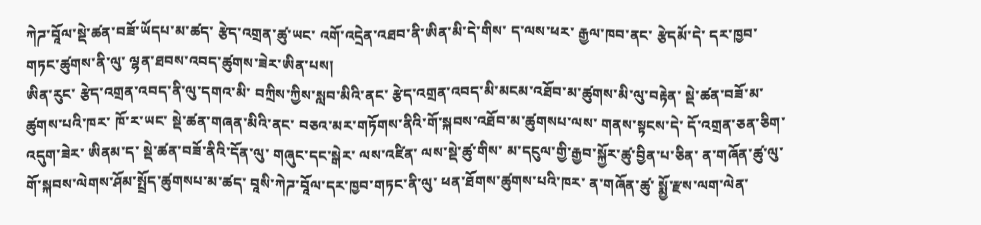ཀེཌ་བཱོལ་སྡེ་ཚན་བཟོ་ཡོདཔ་མ་ཚད་ རྩེད་འགྲན་ཚུ་ཡང་ འགོ་འདྲེན་འཐབ་ནི་ཨིན་མི་དེ་གིས་ ད་ལས་ཕར་ རྒྱལ་ཁབ་ནང་ རྩེདམོ་དེ་ དར་ཁྱབ་གཏང་ཚུགས་ནི་ལུ་ ལྷན་ཐབས་འབད་ཚུགས་ཟེར་ཨིན་པས།
ཨིན་རུང་ རྩེད་འགྲན་འབད་ནི་ལུ་དགའ་མི་ བཀྲིས་ཀྱིས་སླབ་མིའི་ནང་ རྩེད་འགྲན་འབད་མི་མངམ་འཐོབ་མ་ཚུགས་མི་ལུ་བརྟེན་ སྡེ་ཚན་བཟོ་མ་ཚུགས་པའི་ཁར་ ཁོ་ར་ཡང་ སྡེ་ཚན་གཞན་མིའི་ནང་ བཅའ་མར་གཏོགས་ནིའི་གོ་སྐབས་འཐོབ་མ་ཚུགསཔ་ལས་ གནས་སྟངས་དེ་ དོ་འགྲན་ཅན་ཅིག་འདུག་ཟེར་ ཨིནམ་ད་ སྡེ་ཚན་བཟོ་ནིའི་དོན་ལུ་ གཞུང་དང་སྒེར་ ལས་འཛིན་ ལས་སྡེ་ཚུ་གིས་ མ་དངུལ་གྱི་རྒྱབ་སྐྱོར་ཚུ་བྱིན་པ་ཅིན་ ན་གཞོན་ཚུ་ལུ་ གོ་སྐབས་ལེགས་ཤོམ་སྤྲོད་ཚུགསཔ་མ་ཚད་ བཱསི་ཀེཌ་བཱོལ་དར་ཁྱབ་གཏང་ནི་ལུ་ ཕན་ཐོགས་ཚུགས་པའི་ཁར་ ན་གཞོན་ཚུ་ སྨྱོ་རྫས་ལག་ལེན་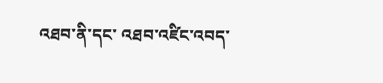འཐབ་ནི་དང་ འཐབ་འཛིང་འབད་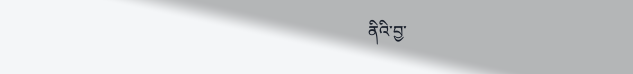ནིའི་བྱ་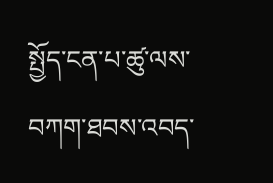སྤྱོད་ངན་པ་ཚུ་ལས་ བཀག་ཐབས་འབད་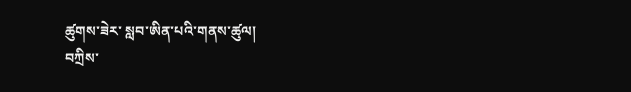ཚུགས་ཟེར་ སླབ་ཨིན་པའི་གནས་ཚུལ།
བཀྲིས་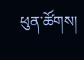ཕུན་ཚོགས།